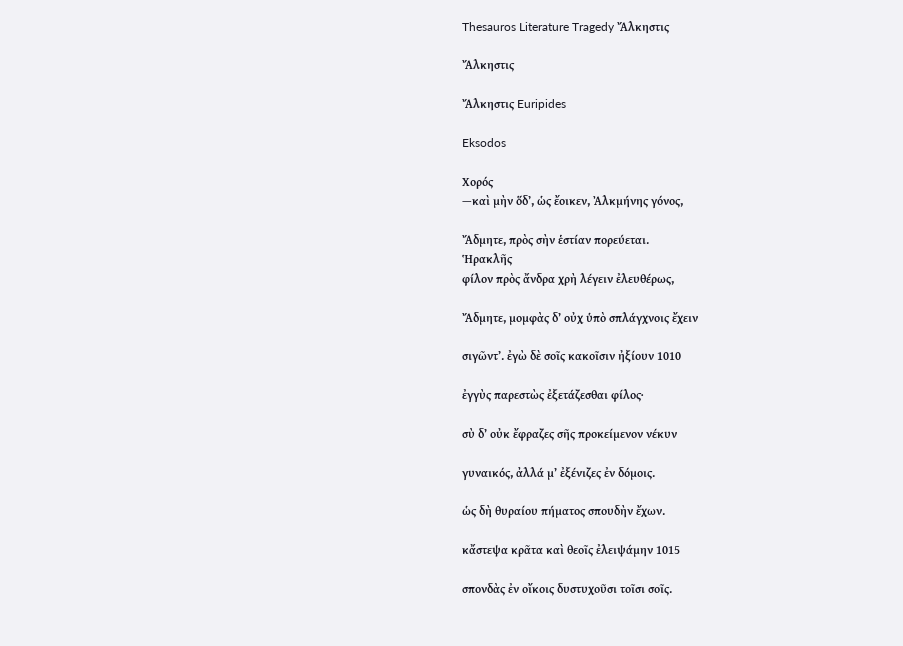Thesauros Literature Tragedy Ἄλκηστις

Ἄλκηστις

Ἄλκηστις Euripides

Eksodos

Χορός
—καὶ μὴν ὅδʼ, ὡς ἔοικεν, Ἀλκμήνης γόνος,

Ἄδμητε, πρὸς σὴν ἑστίαν πορεύεται.
Ἡρακλῆς
φίλον πρὸς ἄνδρα χρὴ λέγειν ἐλευθέρως,

Ἄδμητε, μομφὰς δ’ οὐχ ὑπὸ σπλάγχνοις ἔχειν

σιγῶντʼ. ἐγὼ δὲ σοῖς κακοῖσιν ἠξίουν 1010

ἐγγὺς παρεστὼς ἐξετάζεσθαι φίλος·

σὺ δ’ οὐκ ἔφραζες σῆς προκείμενον νέκυν

γυναικός, ἀλλά μ’ ἐξένιζες ἐν δόμοις.

ὡς δὴ θυραίου πήματος σπουδὴν ἔχων.

κἄστεψα κρᾶτα καὶ θεοῖς ἐλειψάμην 1015

σπονδὰς ἐν οἴκοις δυστυχοῦσι τοῖσι σοῖς.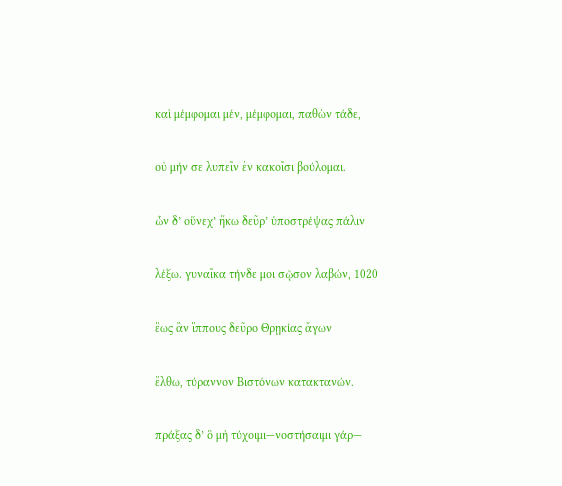καὶ μέμφομαι μέν, μέμφομαι, παθὼν τάδε,

οὐ μήν σε λυπεῖν ἐν κακοῖσι βούλομαι.

ὧν δ’ οὕνεχ’ ἥκω δεῦρ’ ὑποστρέψας πάλιν

λέξω. γυναῖκα τήνδε μοι σῷσον λαβών, 1020

ἕως ἂν ἵππους δεῦρο Θρῃκίας ἄγων

ἔλθω, τύραννον Βιστόνων κατακτανών.

πράξας δ’ ὃ μὴ τύχοιμι—νοστήσαιμι γάρ—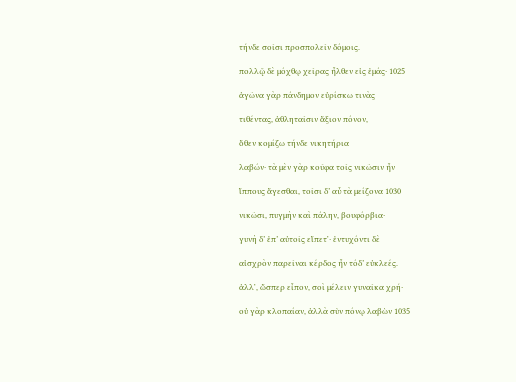τήνδε σοῖσι προσπολεῖν δόμοις.

πολλῷ δὲ μόχθῳ χεῖρας ἦλθεν εἰς ἐμάς· 1025

ἀγῶνα γὰρ πάνδημον εὑρίσκω τινὰς

τιθέντας, ἀθληταῖσιν ἄξιον πόνον,

ὅθεν κομίζω τήνδε νικητήρια

λαβών· τὰ μὲν γὰρ κοῦφα τοῖς νικῶσιν ἦν

ἵππους ἄγεσθαι, τοῖσι δ’ αὖ τὰ μείζονα 1030

νικῶσι, πυγμὴν καὶ πάλην, βουφόρβια·

γυνὴ δ’ ἐπ’ αὐτοῖς εἵπετʼ· ἐντυχόντι δὲ

αἰσχρὸν παρεῖναι κέρδος ἦν τόδ’ εὐκλεές.

ἀλλʼ, ὥσπερ εἶπον, σοὶ μέλειν γυναῖκα χρή·

οὐ γὰρ κλοπαίαν, ἀλλὰ σὺν πόνῳ λαβὼν 1035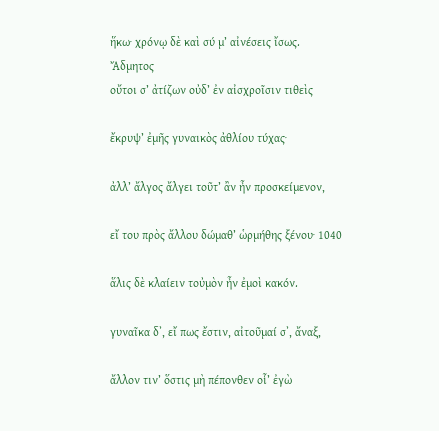ἥκω· χρόνῳ δὲ καὶ σύ μ’ αἰνέσεις ἴσως.
Ἄδμητος
οὔτοι σ’ ἀτίζων οὐδ’ ἐν αἰσχροῖσιν τιθεὶς

ἔκρυψ’ ἐμῆς γυναικὸς ἀθλίου τύχας·

ἀλλ’ ἄλγος ἄλγει τοῦτ’ ἂν ἦν προσκείμενον,

εἴ του πρὸς ἄλλου δώμαθ’ ὡρμήθης ξένου· 1040

ἅλις δὲ κλαίειν τοὐμὸν ἦν ἐμοὶ κακόν.

γυναῖκα δʼ, εἴ πως ἔστιν, αἰτοῦμαί σʼ, ἄναξ,

ἄλλον τιν’ ὅστις μὴ πέπονθεν οἷ’ ἐγὼ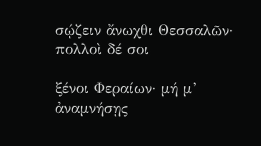σῴζειν ἄνωχθι Θεσσαλῶν· πολλοὶ δέ σοι

ξένοι Φεραίων· μή μ’ ἀναμνήσῃς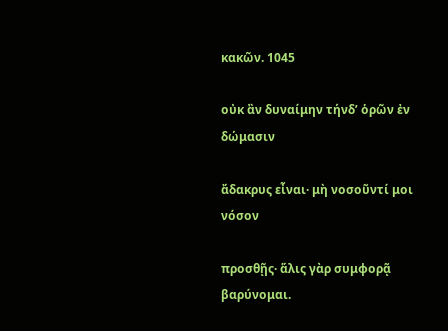κακῶν. 1045

οὐκ ἂν δυναίμην τήνδ’ ὁρῶν ἐν δώμασιν

ἄδακρυς εἶναι· μὴ νοσοῦντί μοι νόσον

προσθῇς· ἅλις γὰρ συμφορᾷ βαρύνομαι.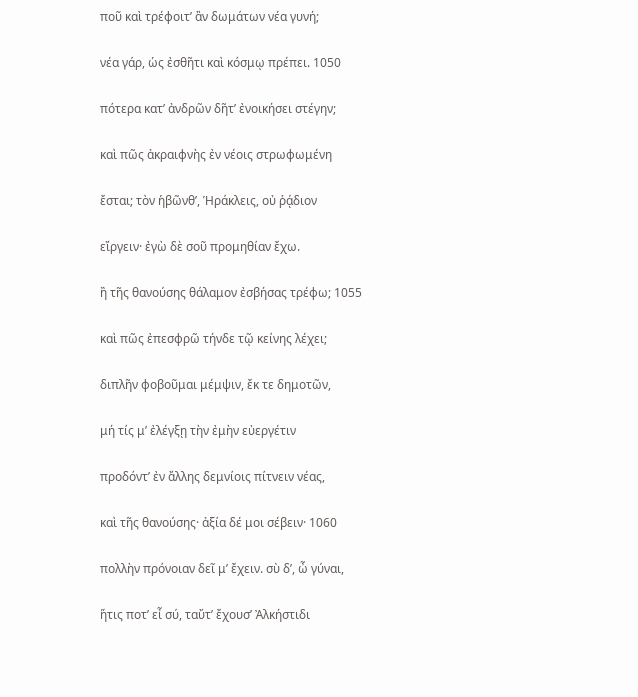ποῦ καὶ τρέφοιτ’ ἂν δωμάτων νέα γυνή;

νέα γάρ, ὡς ἐσθῆτι καὶ κόσμῳ πρέπει. 1050

πότερα κατ’ ἀνδρῶν δῆτ’ ἐνοικήσει στέγην;

καὶ πῶς ἀκραιφνὴς ἐν νέοις στρωφωμένη

ἔσται; τὸν ἡβῶνθʼ, Ἡράκλεις, οὐ ῥᾴδιον

εἴργειν· ἐγὼ δὲ σοῦ προμηθίαν ἔχω.

ἢ τῆς θανούσης θάλαμον ἐσβήσας τρέφω; 1055

καὶ πῶς ἐπεσφρῶ τήνδε τῷ κείνης λέχει;

διπλῆν φοβοῦμαι μέμψιν, ἔκ τε δημοτῶν,

μή τίς μ’ ἐλέγξῃ τὴν ἐμὴν εὐεργέτιν

προδόντ’ ἐν ἄλλης δεμνίοις πίτνειν νέας,

καὶ τῆς θανούσης· ἀξία δέ μοι σέβειν· 1060

πολλὴν πρόνοιαν δεῖ μ’ ἔχειν. σὺ δʼ, ὦ γύναι,

ἥτις ποτ’ εἶ σύ, ταὔτ’ ἔχουσ’ Ἀλκήστιδι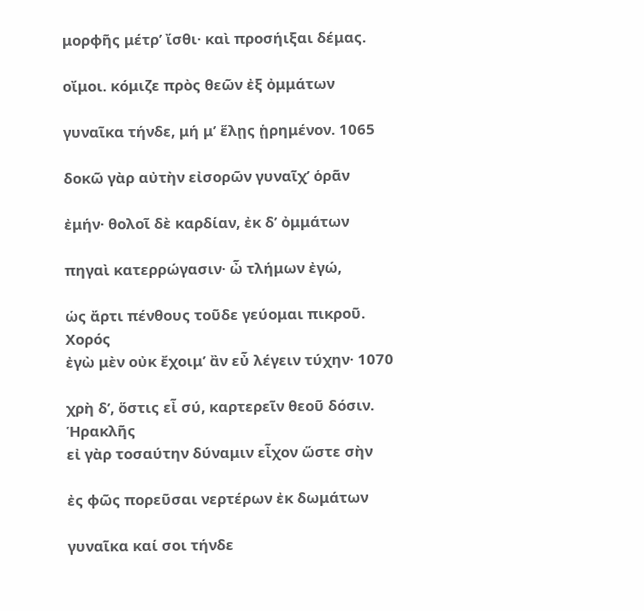μορφῆς μέτρ’ ἴσθι· καὶ προσήιξαι δέμας.

οἴμοι. κόμιζε πρὸς θεῶν ἐξ ὀμμάτων

γυναῖκα τήνδε, μή μ’ ἕλῃς ᾑρημένον. 1065

δοκῶ γὰρ αὐτὴν εἰσορῶν γυναῖχ’ ὁρᾶν

ἐμήν· θολοῖ δὲ καρδίαν, ἐκ δ’ ὀμμάτων

πηγαὶ κατερρώγασιν· ὦ τλήμων ἐγώ,

ὡς ἄρτι πένθους τοῦδε γεύομαι πικροῦ.
Χορός
ἐγὼ μὲν οὐκ ἔχοιμ’ ἂν εὖ λέγειν τύχην· 1070

χρὴ δʼ, ὅστις εἶ σύ, καρτερεῖν θεοῦ δόσιν.
Ἡρακλῆς
εἰ γὰρ τοσαύτην δύναμιν εἶχον ὥστε σὴν

ἐς φῶς πορεῦσαι νερτέρων ἐκ δωμάτων

γυναῖκα καί σοι τήνδε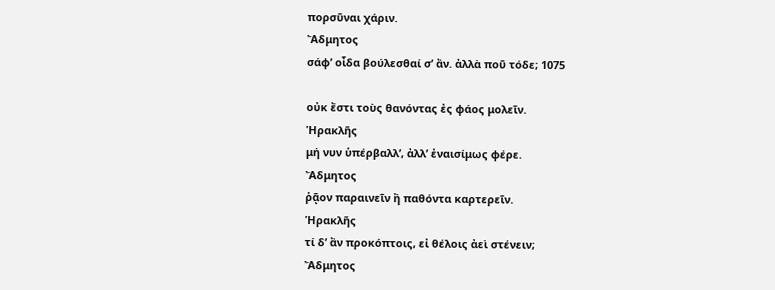πορσῦναι χάριν.
Ἄδμητος
σάφ’ οἶδα βούλεσθαί σ’ ἄν. ἀλλὰ ποῦ τόδε; 1075

οὐκ ἔστι τοὺς θανόντας ἐς φάος μολεῖν.
Ἡρακλῆς
μή νυν ὑπέρβαλλʼ, ἀλλ’ ἐναισίμως φέρε.
Ἄδμητος
ῥᾷον παραινεῖν ἢ παθόντα καρτερεῖν.
Ἡρακλῆς
τί δ’ ἂν προκόπτοις, εἰ θέλοις ἀεὶ στένειν;
Ἄδμητος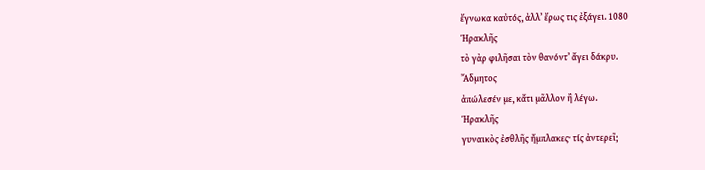ἔγνωκα καὐτός, ἀλλ’ ἔρως τις ἐξάγει. 1080
Ἡρακλῆς
τὸ γὰρ φιλῆσαι τὸν θανόντ’ ἄγει δάκρυ.
Ἄδμητος
ἀπώλεσέν με, κἄτι μᾶλλον ἢ λέγω.
Ἡρακλῆς
γυναικὸς ἐσθλῆς ἤμπλακες· τίς ἀντερεῖ;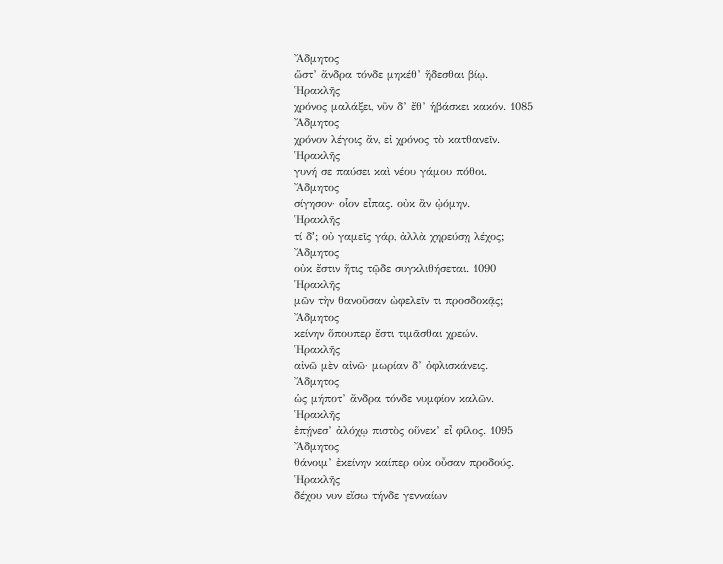Ἄδμητος
ὥστ’ ἄνδρα τόνδε μηκέθ’ ἥδεσθαι βίῳ.
Ἡρακλῆς
χρόνος μαλάξει, νῦν δ’ ἔθ’ ἡβάσκει κακόν. 1085
Ἄδμητος
χρόνον λέγοις ἄν, εἰ χρόνος τὸ κατθανεῖν.
Ἡρακλῆς
γυνή σε παύσει καὶ νέου γάμου πόθοι.
Ἄδμητος
σίγησον· οἷον εἶπας. οὐκ ἂν ᾠόμην.
Ἡρακλῆς
τί δʼ; οὐ γαμεῖς γάρ, ἀλλὰ χηρεύσῃ λέχος;
Ἄδμητος
οὐκ ἔστιν ἥτις τῷδε συγκλιθήσεται. 1090
Ἡρακλῆς
μῶν τὴν θανοῦσαν ὠφελεῖν τι προσδοκᾷς;
Ἄδμητος
κείνην ὅπουπερ ἔστι τιμᾶσθαι χρεών.
Ἡρακλῆς
αἰνῶ μὲν αἰνῶ· μωρίαν δ’ ὀφλισκάνεις.
Ἄδμητος
ὡς μήποτ’ ἄνδρα τόνδε νυμφίον καλῶν.
Ἡρακλῆς
ἐπῄνεσ’ ἀλόχῳ πιστὸς οὕνεκ’ εἶ φίλος. 1095
Ἄδμητος
θάνοιμ’ ἐκείνην καίπερ οὐκ οὖσαν προδούς.
Ἡρακλῆς
δέχου νυν εἴσω τήνδε γενναίων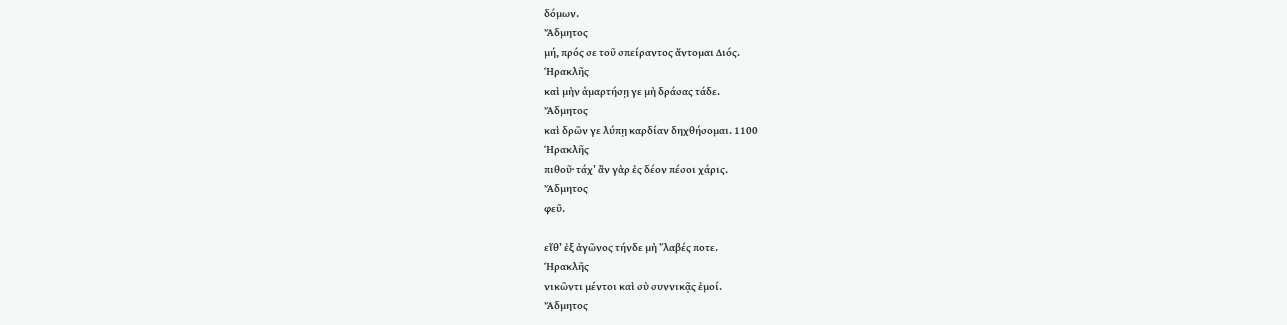δόμων.
Ἄδμητος
μή, πρός σε τοῦ σπείραντος ἄντομαι Διός.
Ἡρακλῆς
καὶ μὴν ἁμαρτήσῃ γε μὴ δράσας τάδε.
Ἄδμητος
καὶ δρῶν γε λύπῃ καρδίαν δηχθήσομαι. 1100
Ἡρακλῆς
πιθοῦ· τάχ’ ἂν γὰρ ἐς δέον πέσοι χάρις.
Ἄδμητος
φεῦ.

εἴθ’ ἐξ ἀγῶνος τήνδε μὴ ῎λαβές ποτε.
Ἡρακλῆς
νικῶντι μέντοι καὶ σὺ συννικᾷς ἐμοί.
Ἄδμητος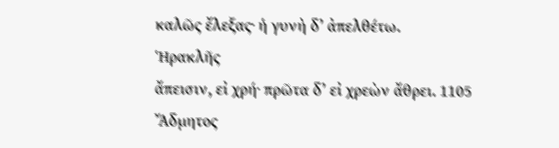καλῶς ἔλεξας· ἡ γυνὴ δ’ ἀπελθέτω.
Ἡρακλῆς
ἄπεισιν, εἰ χρή· πρῶτα δ’ εἰ χρεὼν ἄθρει. 1105
Ἄδμητος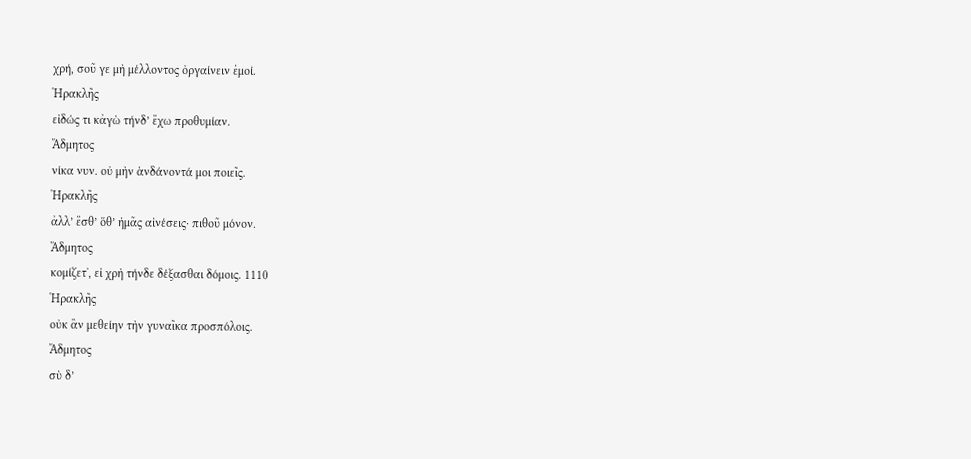χρή, σοῦ γε μὴ μέλλοντος ὀργαίνειν ἐμοί.
Ἡρακλῆς
εἰδώς τι κἀγὼ τήνδ’ ἔχω προθυμίαν.
Ἄδμητος
νίκα νυν. οὐ μὴν ἁνδάνοντά μοι ποιεῖς.
Ἡρακλῆς
ἀλλ’ ἔσθ’ ὅθ’ ἡμᾶς αἰνέσεις· πιθοῦ μόνον.
Ἄδμητος
κομίζετʼ, εἰ χρὴ τήνδε δέξασθαι δόμοις. 1110
Ἡρακλῆς
οὐκ ἂν μεθείην τὴν γυναῖκα προσπόλοις.
Ἄδμητος
σὺ δ’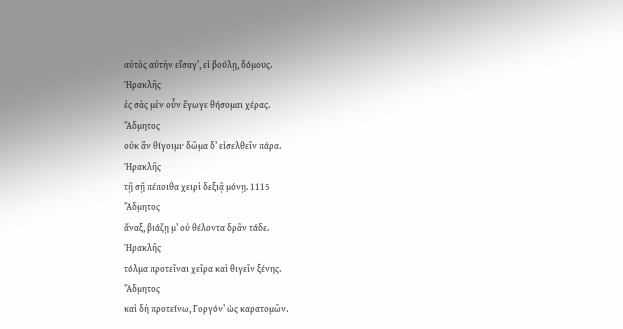αὐτὸς αὐτὴν εἴσαγʼ, εἰ βούλῃ, δόμους.
Ἡρακλῆς
ἐς σὰς μὲν οὖν ἔγωγε θήσομαι χέρας.
Ἄδμητος
οὐκ ἂν θίγοιμι· δῶμα δ’ εἰσελθεῖν πάρα.
Ἡρακλῆς
τῇ σῇ πέποιθα χειρὶ δεξιᾷ μόνῃ. 1115
Ἄδμητος
ἄναξ, βιάζῃ μ’ οὐ θέλοντα δρᾶν τάδε.
Ἡρακλῆς
τόλμα προτεῖναι χεῖρα καὶ θιγεῖν ξένης.
Ἄδμητος
καὶ δὴ προτείνω, Γοργόν’ ὡς καρατομῶν.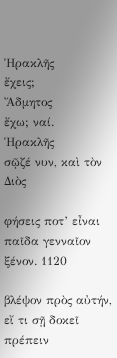Ἡρακλῆς
ἔχεις;
Ἄδμητος
ἔχω; ναί.
Ἡρακλῆς
σῷζέ νυν, καὶ τὸν Διὸς

φήσεις ποτ’ εἶναι παῖδα γενναῖον ξένον. 1120

βλέψον πρὸς αὐτήν, εἴ τι σῇ δοκεῖ πρέπειν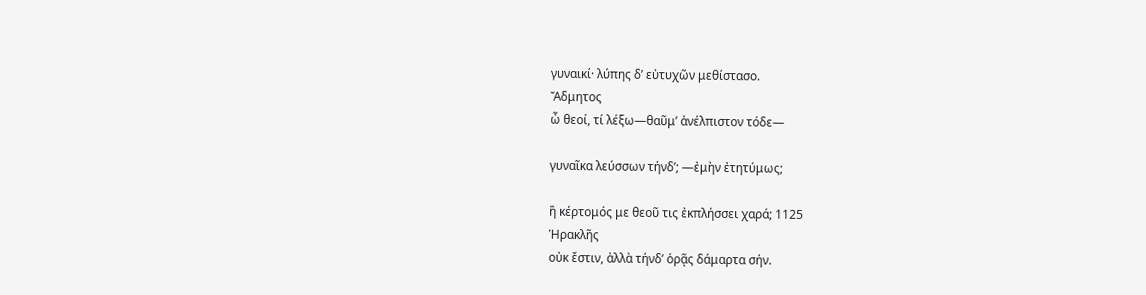γυναικί· λύπης δ’ εὐτυχῶν μεθίστασο.
Ἄδμητος
ὦ θεοί, τί λέξω—θαῦμ’ ἀνέλπιστον τόδε—

γυναῖκα λεύσσων τήνδʼ; —ἐμὴν ἐτητύμως;

ἢ κέρτομός με θεοῦ τις ἐκπλήσσει χαρά; 1125
Ἡρακλῆς
οὐκ ἔστιν, ἀλλὰ τήνδ’ ὁρᾷς δάμαρτα σήν.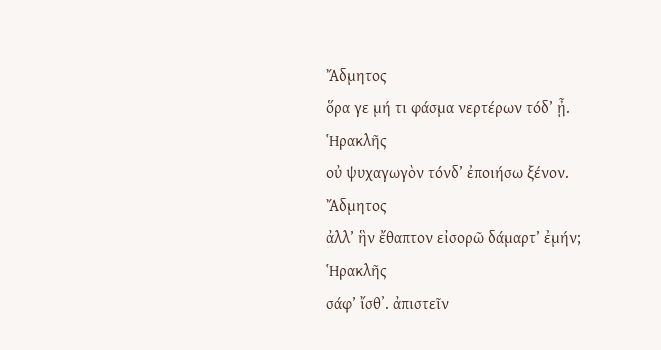Ἄδμητος
ὅρα γε μή τι φάσμα νερτέρων τόδ’ ᾖ.
Ἡρακλῆς
οὐ ψυχαγωγὸν τόνδ’ ἐποιήσω ξένον.
Ἄδμητος
ἀλλ’ ἣν ἔθαπτον εἰσορῶ δάμαρτ’ ἐμήν;
Ἡρακλῆς
σάφ’ ἴσθʼ. ἀπιστεῖν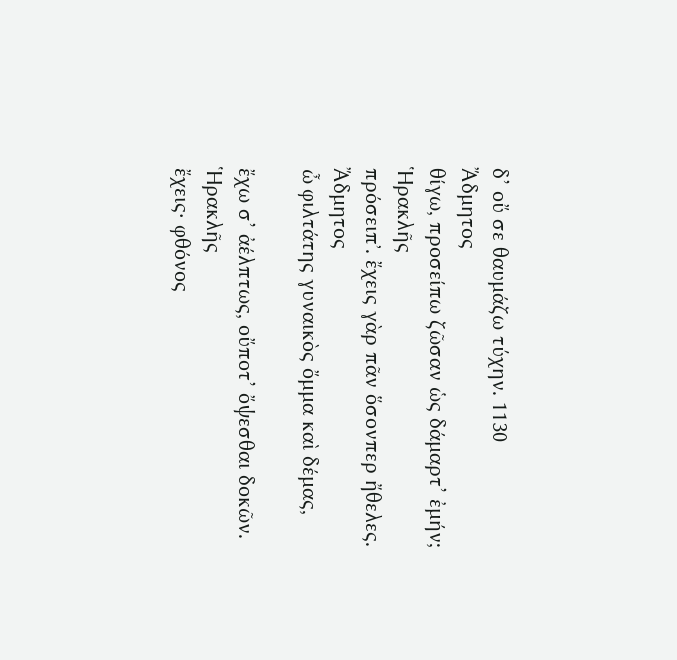δ’ οὔ σε θαυμάζω τύχην. 1130
Ἄδμητος
θίγω, προσείπω ζῶσαν ὡς δάμαρτ’ ἐμήν;
Ἡρακλῆς
πρόσειπʼ. ἔχεις γὰρ πᾶν ὅσονπερ ἤθελες.
Ἄδμητος
ὦ φιλτάτης γυναικὸς ὄμμα καὶ δέμας,

ἔχω σ’ ἀέλπτως, οὔποτ’ ὄψεσθαι δοκῶν.
Ἡρακλῆς
ἔχεις· φθόνος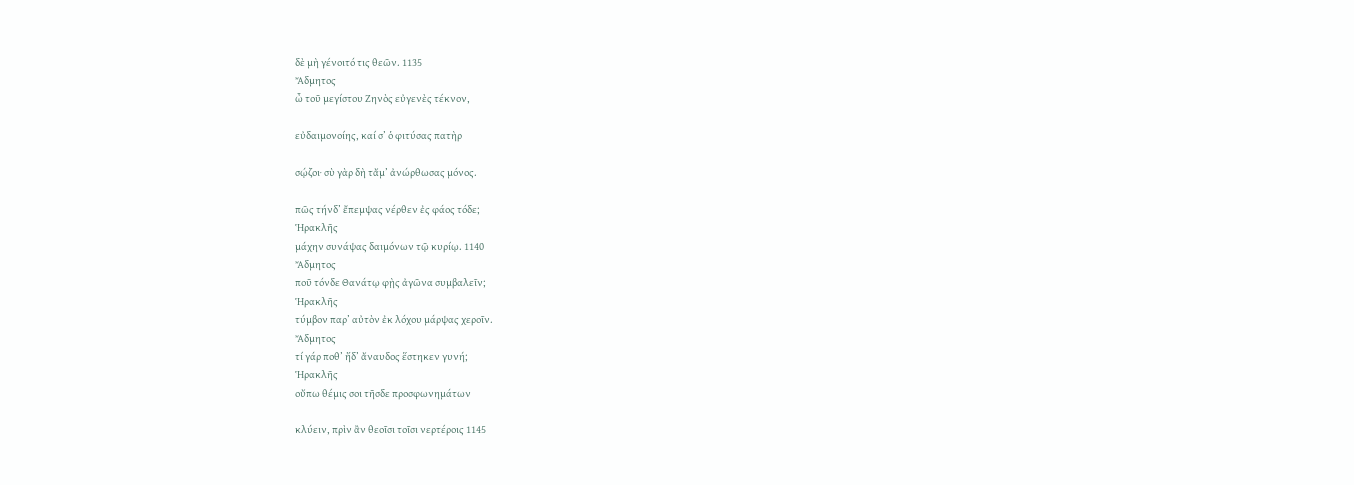δὲ μὴ γένοιτό τις θεῶν. 1135
Ἄδμητος
ὦ τοῦ μεγίστου Ζηνὸς εὐγενὲς τέκνον,

εὐδαιμονοίης, καί σ’ ὁ φιτύσας πατὴρ

σῴζοι· σὺ γὰρ δὴ τἄμ’ ἀνώρθωσας μόνος.

πῶς τήνδ’ ἔπεμψας νέρθεν ἐς φάος τόδε;
Ἡρακλῆς
μάχην συνάψας δαιμόνων τῷ κυρίῳ. 1140
Ἄδμητος
ποῦ τόνδε Θανάτῳ φῂς ἀγῶνα συμβαλεῖν;
Ἡρακλῆς
τύμβον παρ’ αὐτὸν ἐκ λόχου μάρψας χεροῖν.
Ἄδμητος
τί γάρ ποθ’ ἥδ’ ἄναυδος ἕστηκεν γυνή;
Ἡρακλῆς
οὔπω θέμις σοι τῆσδε προσφωνημάτων

κλύειν, πρὶν ἂν θεοῖσι τοῖσι νερτέροις 1145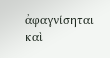ἀφαγνίσηται καὶ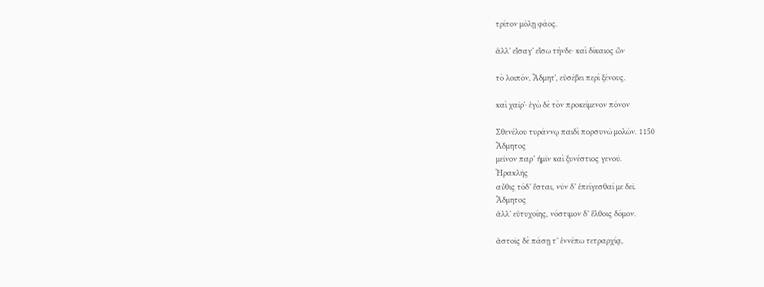τρίτον μόλῃ φάος.

ἀλλ’ εἴσαγ’ εἴσω τήνδε· καὶ δίκαιος ὢν

τὸ λοιπόν, Ἄδμητʼ, εὐσέβει περὶ ξένους.

καὶ χαῖρʼ· ἐγὼ δὲ τὸν προκείμενον πόνον

Σθενέλου τυράννῳ παιδὶ πορσυνῶ μολών. 1150
Ἄδμητος
μεῖνον παρ’ ἡμῖν καὶ ξυνέστιος γενοῦ.
Ἡρακλῆς
αὖθις τόδ’ ἔσται, νῦν δ’ ἐπείγεσθαί με δεῖ.
Ἄδμητος
ἀλλ’ εὐτυχοίης, νόστιμον δ’ ἔλθοις δόμον.

ἀστοῖς δὲ πάσῃ τ’ ἐννέπω τετραρχίᾳ,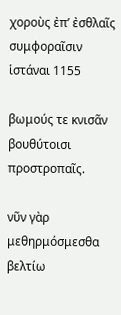χοροὺς ἐπ’ ἐσθλαῖς συμφοραῖσιν ἱστάναι 1155

βωμούς τε κνισᾶν βουθύτοισι προστροπαῖς.

νῦν γὰρ μεθηρμόσμεσθα βελτίω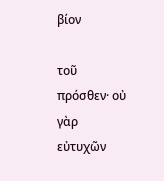βίον

τοῦ πρόσθεν· οὐ γὰρ εὐτυχῶν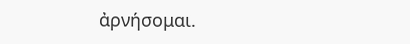ἀρνήσομαι.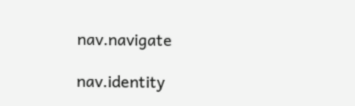nav.navigate

nav.identity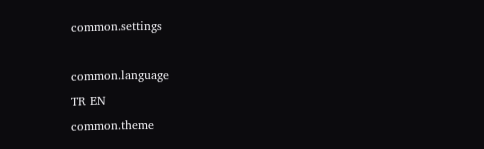common.settings

common.language
TR EN
common.theme